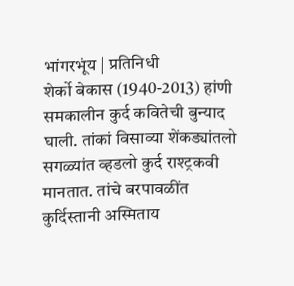भांगरभूंय | प्रतिनिधी
शेर्को बेकास (1940-2013) हांणी समकालीन कुर्द कवितेची बुन्याद घाली. तांकां विसाव्या शेंकड्यांतलो सगळ्यांत व्हडलो कुर्द राश्ट्रकवी मानतात. तांचे बरपावळींत कुर्दिस्तानी अस्मिताय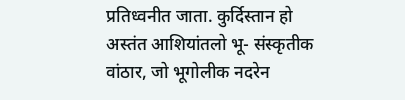प्रतिध्वनीत जाता. कुर्दिस्तान हो अस्तंत आशियांतलो भू- संस्कृतीक वांठार, जो भूगोलीक नदरेन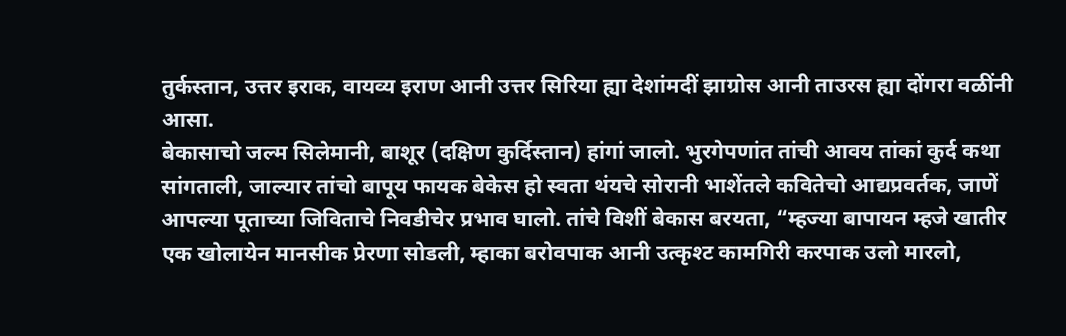तुर्कस्तान, उत्तर इराक, वायव्य इराण आनी उत्तर सिरिया ह्या देशांमदीं झाग्रोस आनी ताउरस ह्या दोंगरा वळींनी आसा.
बेकासाचो जल्म सिलेमानी, बाशूर (दक्षिण कुर्दिस्तान) हांगां जालो. भुरगेपणांत तांची आवय तांकां कुर्द कथा सांगताली, जाल्यार तांचो बापूय फायक बेकेस हो स्वता थंयचे सोरानी भाशेंतले कवितेचो आद्यप्रवर्तक, जाणें आपल्या पूताच्या जिविताचे निवडीचेर प्रभाव घालो. तांचे विशीं बेकास बरयता, “म्हज्या बापायन म्हजे खातीर एक खोलायेन मानसीक प्रेरणा सोडली, म्हाका बरोवपाक आनी उत्कृश्ट कामगिरी करपाक उलो मारलो,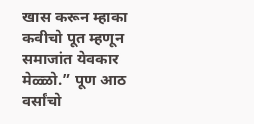खास करून म्हाका कवीचो पूत म्हणून समाजांत येवकार मेळ्ळो.” पूण आठ वर्सांचो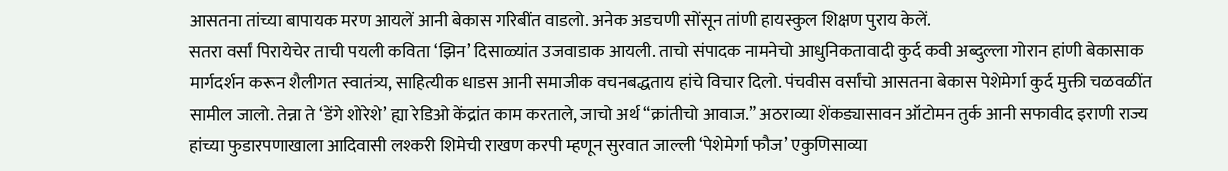आसतना तांच्या बापायक मरण आयलें आनी बेकास गरिबींत वाडलो. अनेक अडचणी सोंसून तांणी हायस्कुल शिक्षण पुराय केलें.
सतरा वर्सां पिरायेचेर ताची पयली कविता ‘झिन’ दिसाळ्यांत उजवाडाक आयली. ताचो संपादक नामनेचो आधुनिकतावादी कुर्द कवी अब्दुल्ला गोरान हांणी बेकासाक मार्गदर्शन करून शैलीगत स्वातंत्र्य, साहित्यीक धाडस आनी समाजीक वचनबद्धताय हांचे विचार दिलो. पंचवीस वर्सांचो आसतना बेकास पेशेमेर्गा कुर्द मुक्ती चळवळींत सामील जालो. तेन्ना ते ‘डेंगे शोरेशे’ ह्या रेडिओ केंद्रांत काम करताले, जाचो अर्थ “क्रांतीचो आवाज.” अठराव्या शेंकड्यासावन ऑटोमन तुर्क आनी सफावीद इराणी राज्य हांच्या फुडारपणाखाला आदिवासी लश्करी शिमेची राखण करपी म्हणून सुरवात जाल्ली ‘पेशेमेर्गा फौज’ एकुणिसाव्या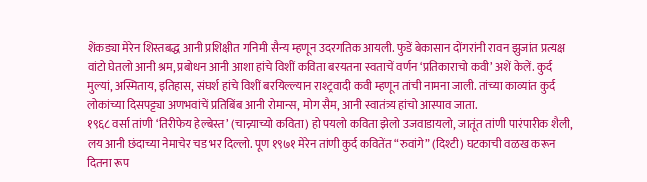शेंकड्या मेरेन शिस्तबद्ध आनी प्रशिक्षीत गनिमी सैन्य म्हणून उदरगतिक आयली. फुडें बेकासान दोंगरांनी रावन झुजांत प्रत्यक्ष वांटो घेतलो आनी श्रम, प्रबोधन आनी आशा हांचे विशीं कविता बरयतना स्वताचें वर्णन ‘प्रतिकाराचो कवी’ अशें केलें. कुर्द मुल्यां, अस्मिताय, इतिहास, संघर्श हांचे विशीं बरयिल्ल्यान राश्ट्रवादी कवी म्हणून तांची नामना जाली. तांच्या काव्यांत कुर्द लोकांच्या दिसपट्ट्या अणभवांचें प्रतिबिंब आनी रोमान्स, मोग सैम, आनी स्वातंत्र्य हांचो आस्पाव जाता.
१९६८ वर्सा तांणी ‘तिरीफेय हेल्बेस्त’ (चान्न्याच्यो कविता) हो पयलो कविता झेलो उजवाडायलो, जातूंत तांणी पारंपारीक शैली, लय आनी छंदाच्या नेमाचेर चड भर दिल्लो. पूण १९७१ मेरेन तांणी कुर्द कवितेंत “रुवांगे” (दिश्टी) घटकाची वळख करून दितना रूप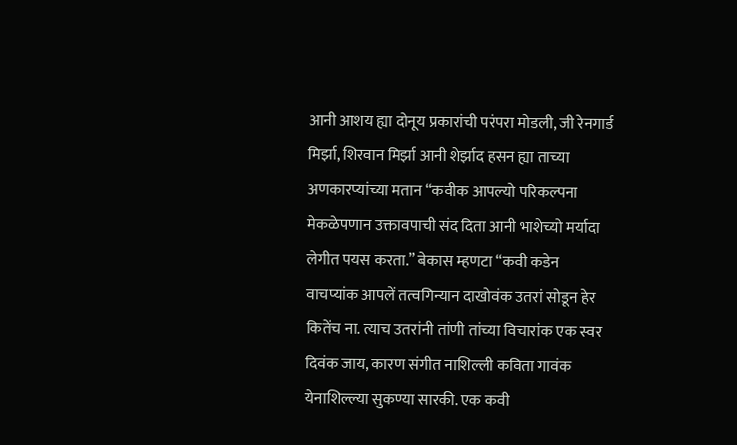आनी आशय ह्या दोनूय प्रकारांची परंपरा मोडली, जी रेनगार्ड मिर्झा, शिरवान मिर्झा आनी शेर्झाद हसन ह्या ताच्या अणकारप्यांच्या मतान “कवीक आपल्यो परिकल्पना मेकळेपणान उक्तावपाची संद दिता आनी भाशेच्यो मर्यादा लेगीत पयस करता.” बेकास म्हणटा “कवी कडेन वाचप्यांक आपलें तत्वगिन्यान दाखोवंक उतरां सोडून हेर कितेंच ना. त्याच उतरांनी तांणी तांच्या विचारांक एक स्वर दिवंक जाय, कारण संगीत नाशिल्ली कविता गावंक येनाशिल्ल्या सुकण्या सारकी. एक कवी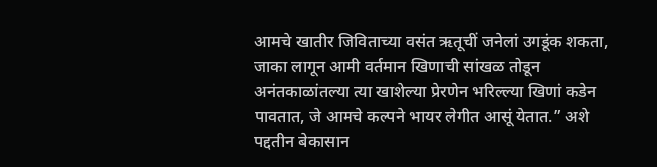आमचे खातीर जिविताच्या वसंत ऋतूचीं जनेलां उगडूंक शकता, जाका लागून आमी वर्तमान खिणाची सांखळ तोडून अनंतकाळांतल्या त्या खाशेल्या प्रेरणेन भरिल्ल्या खिणां कडेन पावतात, जे आमचे कल्पने भायर लेगीत आसूं येतात.” अशे पद्दतीन बेकासान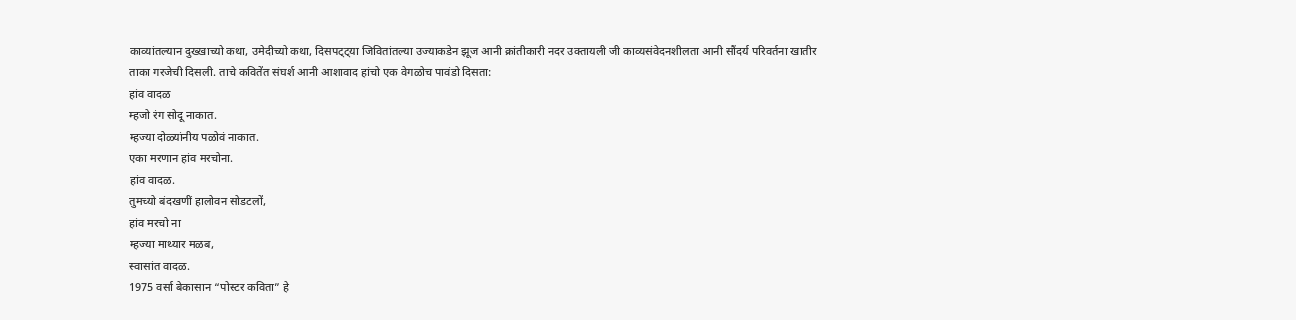काव्यांतल्यान दुख्खाच्यो कथा, उमेदीच्यो कथा, दिसपट्ट्या जिवितांतल्या उज्याकडेन झूज आनी क्रांतीकारी नदर उक्तायली जी काव्यसंवेदनशीलता आनी सौंदर्य परिवर्तना खातीर ताका गरजेची दिसली. ताचे कवितेंत संघर्श आनी आशावाद हांचो एक वेगळोच पावंडो दिसता:
हांव वादळ
म्हजो रंग सोदू नाकात.
म्हज्या दोळ्यांनीय पळोवं नाकात.
एका मरणान हांव मरचोना.
हांव वादळ.
तुमच्यो बंदखणीं हालोवन सोडटलों,
हांव मरचो ना
म्हज्या माथ्यार मळब,
स्वासांत वादळ.
1975 वर्सा बेकासान “पोस्टर कविता” हे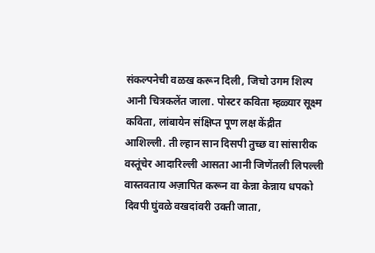संकल्पनेची वळख करून दिली, जिचो उगम शिल्प आनी चित्रकलेंत जाला. पोस्टर कविता म्हळ्यार सूक्ष्म कविता, लांबायेन संक्षिप्त पूण लक्ष केंद्रीत आशिल्ली. ती ल्हान सान दिसपी तुच्छ वा सांसारीक वस्तूंचेर आदारिल्ली आसता आनी जिणेंतली लिपल्ली वास्तवताय अज़ापित करून वा केन्ना केन्नाय धपको दिवपी घुंवळे वखदांवरी उक्ती जाता,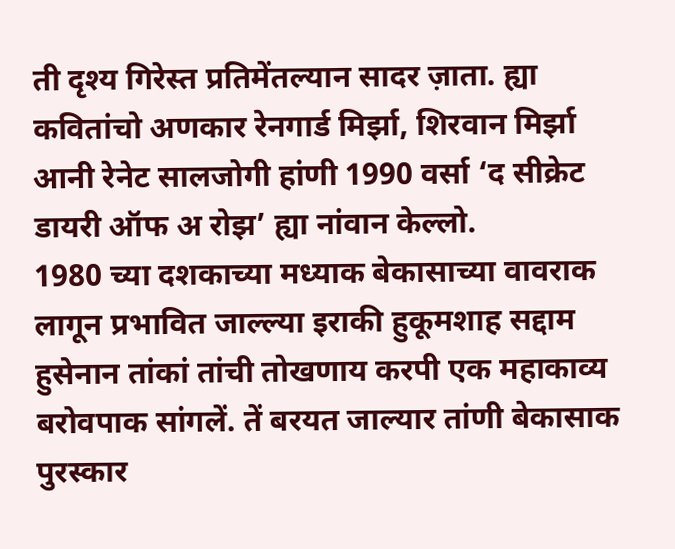ती दृश्य गिरेस्त प्रतिमेंतल्यान सादर ज़ाता. ह्या कवितांचो अणकार रेनगार्ड मिर्झा, शिरवान मिर्झा आनी रेनेट सालजोगी हांणी 1990 वर्सा ‘द सीक्रेट डायरी ऑफ अ रोझ’ ह्या नांवान केल्लो.
1980 च्या दशकाच्या मध्याक बेकासाच्या वावराक लागून प्रभावित जाल्ल्या इराकी हुकूमशाह सद्दाम हुसेनान तांकां तांची तोखणाय करपी एक महाकाव्य बरोवपाक सांगलें. तें बरयत जाल्यार तांणी बेकासाक पुरस्कार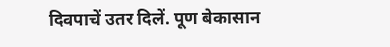दिवपाचें उतर दिलें. पूण बेकासान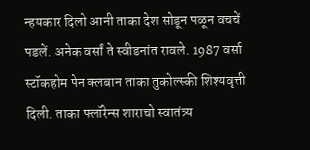न्हयकार दिलो आनी ताका देश सोडून पळून वचचें पडलें. अनेक वर्सां ते स्वीडनांत रावले. 1987 वर्सा स्टॉकहोम पेन क्लबान ताका तुकोल्स्की शिश्यवृत्ती दिली. ताका फ्लॉरेन्स शाराचो स्वातंत्र्य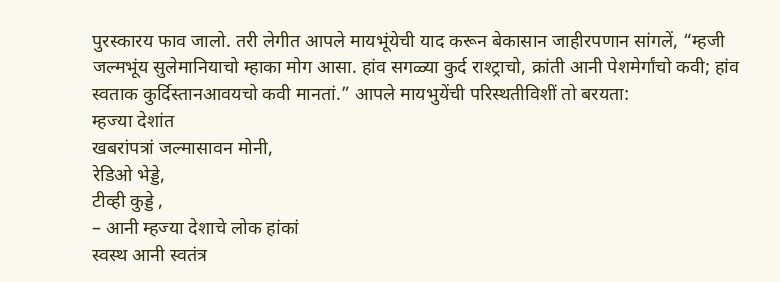पुरस्कारय फाव जालो. तरी लेगीत आपले मायभूंयेची याद करून बेकासान जाहीरपणान सांगलें, “म्हजी जल्मभूंय सुलेमानियाचो म्हाका मोग आसा. हांव सगळ्या कुर्द राश्ट्राचो, क्रांती आनी पेशमेर्गांचो कवी; हांव स्वताक कुर्दिस्तानआवयचो कवी मानतां.” आपले मायभुयेंची परिस्थतीविशीं तो बरयता:
म्हज्या देशांत
खबरांपत्रां जल्मासावन मोनी,
रेडिओ भेड्डे,
टीव्ही कुड्डे ,
– आनी म्हज्या देशाचे लोक हांकां
स्वस्थ आनी स्वतंत्र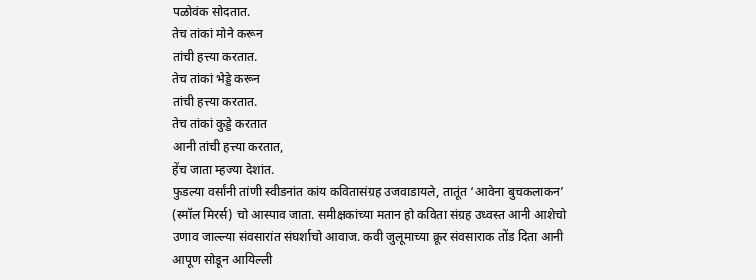पळोवंक सोदतात.
तेच तांकां मोने करून
तांची हत्त्या करतात.
तेच तांकां भेड्डे करून
तांची हत्त्या करतात.
तेच तांकां कुड्डे करतात
आनी तांची हत्त्या करतात,
हेंच जाता म्हज्या देशांत.
फुडल्या वर्सांनी तांणी स्वीडनांत कांय कवितासंग्रह उजवाडायले, तातूंत ‘आवेना बुचकलाकन’ (स्मॉल मिरर्स) चो आस्पाव जाता. समीक्षकांच्या मतान हो कविता संग्रह उध्वस्त आनी आशेचो उणाव जाल्ल्या संवसारांत संघर्शाचो आवाज. कवी जुलूमाच्या क्रूर संवसाराक तोंड दिता आनी आपूण सोडून आयिल्ली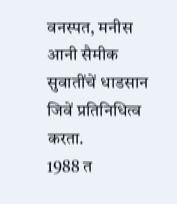वनस्पत, मनीस आनी सैमीक सुवातींचें धाडसान जिवें प्रतिनिधित्व करता.
1988 त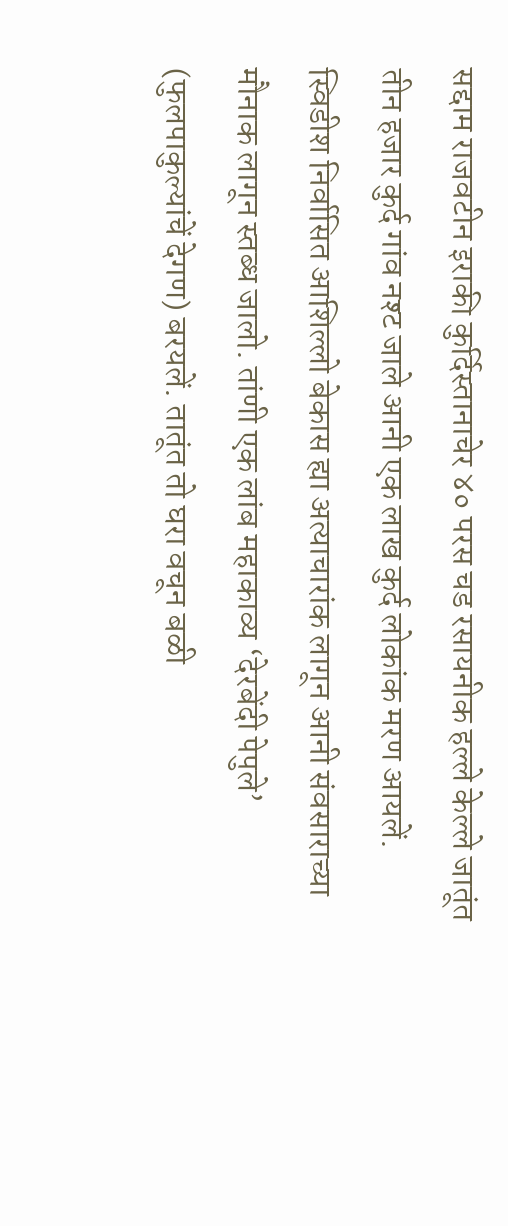सद्दाम राजवटीन इराकी कुर्दिस्तानाचेर ४० परस चड रसायनीक हल्ले केल्ले जातूंत तीन हजार कुर्द गांव नश्ट जाले आनी एक लाख कुर्द लोकांक मरण आयलें. स्विडीश निर्वासित आशिल्लो बेकास ह्या अत्याचारांक लागून आनी संवसाराच्या मौनाक लागून स्तब्ध जालो. तांणी एक लांब महाकाव्य ‘देरबेंदी पेपुले’ (फुलपाकुल्यांचें देगण) बरयलें. तातूंत तो घरा वचून बळी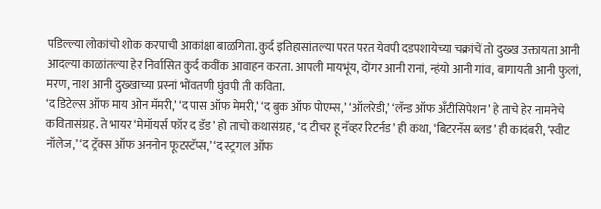पडिल्ल्या लोकांचो शोक करपाची आकांक्षा बाळगिता. कुर्द इतिहासांतल्या परत परत येवपी दडपशायेच्या चक्रांचें तो दुख्ख उक्तायता आनी आदल्या काळांतल्या हेर निर्वासित कुर्द कवींक आवाहन करता. आपली मायभूंय, दोंगर आनी रानां, न्हंयो आनी गांव, बागायती आनी फुलां, मरण, नाश आनी दुख्खाच्या प्रस्नां भोंवतणी घुंवपी ती कविता.
‘द डिटेल्स ऑफ माय ओन मॅमरी,’ ‘द पास ऑफ मेमरी,’ ‘द बुक ऑफ पोएम्स,’ ‘ऑलरेडी,’ ‘लॅन्ड ऑफ अँटीसिपेशन’ हे ताचे हेर नामनेचे कवितासंग्रह. ते भायर ‘मेमॉयर्स फॉर द डॅड’ हो ताचो कथासंग्रह, ‘द टीचर हू नॅव्हर रिटर्नड’ ही कथा, ‘बिटरनॅस ब्लड’ ही कादंबरी, ‘स्वीट नॉलेज,’ ‘द ट्रॅक्स ऑफ अननोन फूटस्टॅप्स,’ ‘द स्ट्रगल ऑफ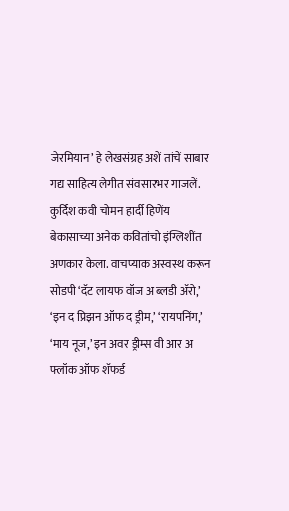जेरमियान’ हे लेखसंग्रह अशें तांचें साबार गद्य साहित्य लेगीत संवसारभर गाजलें.
कुर्दिश कवी चोमन हार्दी हिणेंय बेकासाच्या अनेक कवितांचो इंग्लिशींत अणकार केला. वाचप्याक अस्वस्थ करून सोडपी ‘दॅट लायफ वॉज अ ब्लडी ॲरो,’ ‘इन द प्रिझन ऑफ द ड्रीम,’ ‘रायपनिंग,’ ‘माय नूज,’ इन अवर ड्रीम्स वी आर अ फ्लॉक ऑफ शॅफर्ड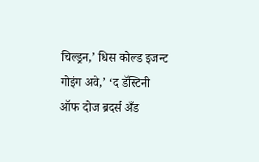चिल्ड्रन,’ धिस कोल्ड इजन्ट गोइंग अवे,’ ‘द डॅस्टिनी ऑफ दोज ब्रदर्स अँड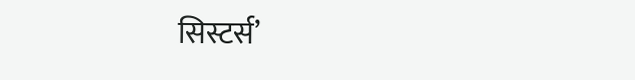सिस्टर्स’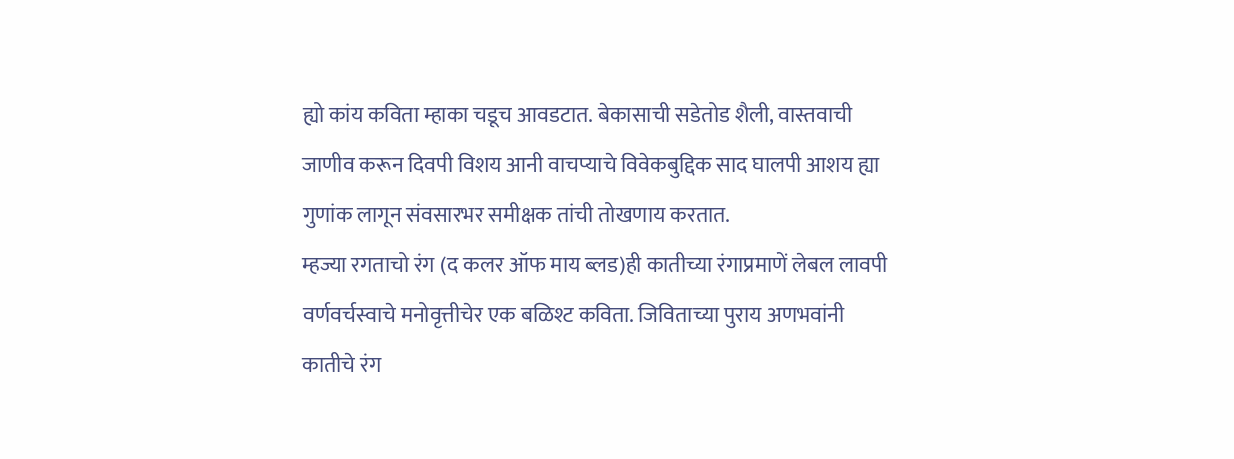ह्यो कांय कविता म्हाका चडूच आवडटात. बेकासाची सडेतोड शैली, वास्तवाची जाणीव करून दिवपी विशय आनी वाचप्याचे विवेकबुद्दिक साद घालपी आशय ह्या गुणांक लागून संवसारभर समीक्षक तांची तोखणाय करतात.
म्हज्या रगताचो रंग (द कलर ऑफ माय ब्लड)ही कातीच्या रंगाप्रमाणें लेबल लावपी वर्णवर्चस्वाचे मनोवृत्तीचेर एक बळिश्ट कविता. जिविताच्या पुराय अणभवांनी कातीचे रंग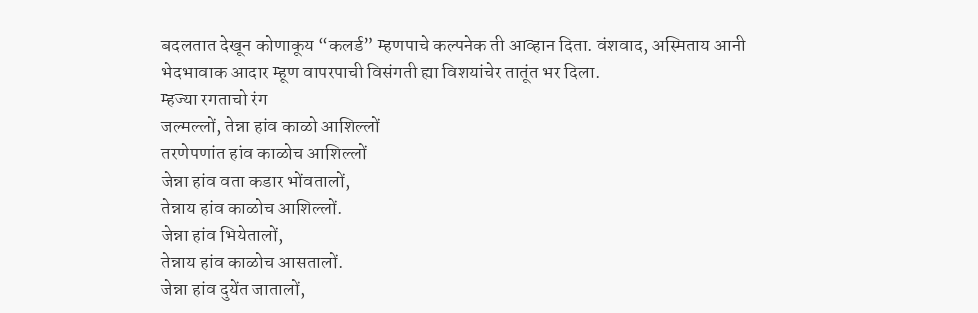बदलतात देखून कोणाकूय “कलर्ड” म्हणपाचे कल्पनेक ती आव्हान दिता. वंशवाद, अस्मिताय आनी भेदभावाक आदार म्हूण वापरपाची विसंगती ह्या विशयांचेर तातूंत भर दिला.
म्हज्या रगताचो रंग
जल्मल्लों, तेन्ना हांव काळो आशिल्लों
तरणेपणांत हांव काळोच आशिल्लों
जेन्ना हांव वता कडार भोंवतालों,
तेन्नाय हांव काळोच आशिल्लों.
जेन्ना हांव भियेतालों,
तेन्नाय हांव काळोच आसतालों.
जेन्ना हांव दुयेंत जातालों,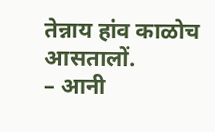तेन्नाय हांव काळोच आसतालों.
– आनी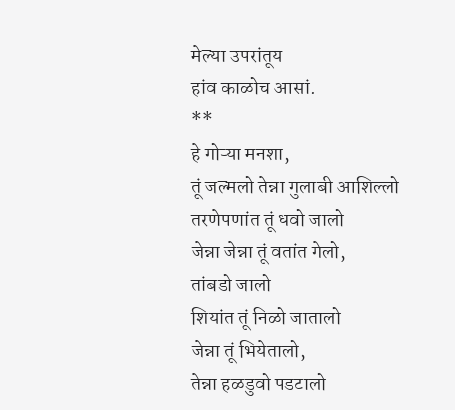मेल्या उपरांतूय
हांव काळोच आसां.
**
हे गोऱ्या मनशा,
तूं जल्मलो तेन्ना गुलाबी आशिल्लो
तरणेपणांत तूं धवो जालो
जेन्ना जेन्ना तूं वतांत गेलो,
तांबडो जालो
शियांत तूं निळो जातालो
जेन्ना तूं भियेतालो,
तेन्ना हळडुवो पडटालो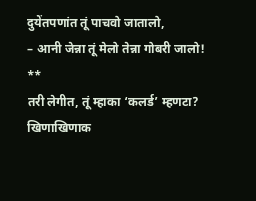दुयेंतपणांत तूं पाचवो जातालो,
– आनी जेन्ना तूं मेलो तेन्ना गोबरी जालो!
**
तरी लेगीत, तूं म्हाका ‘कलर्ड’ म्हणटा?
खिणाखिणाक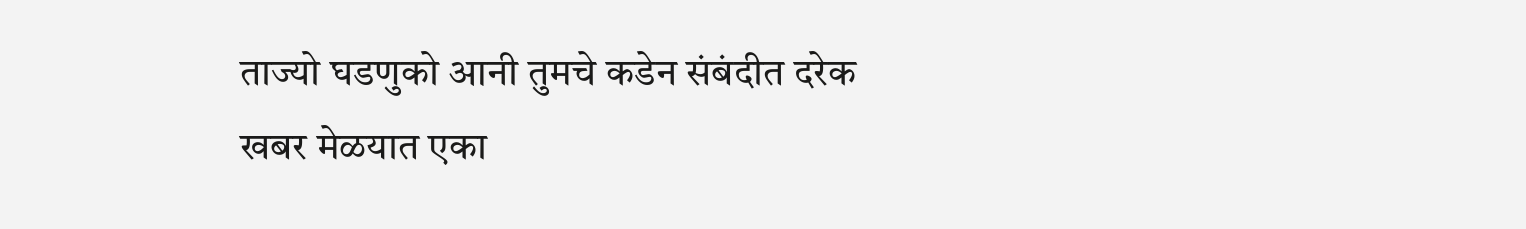ताज्यो घडणुको आनी तुमचे कडेन संबंदीत दरेक खबर मेळयात एका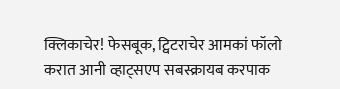क्लिकाचेर! फेसबूक, ट्विटराचेर आमकां फॉलो करात आनी व्हाट्सएप सबस्क्रायब करपाक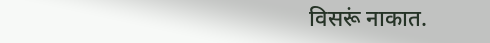विसरूं नाकात.